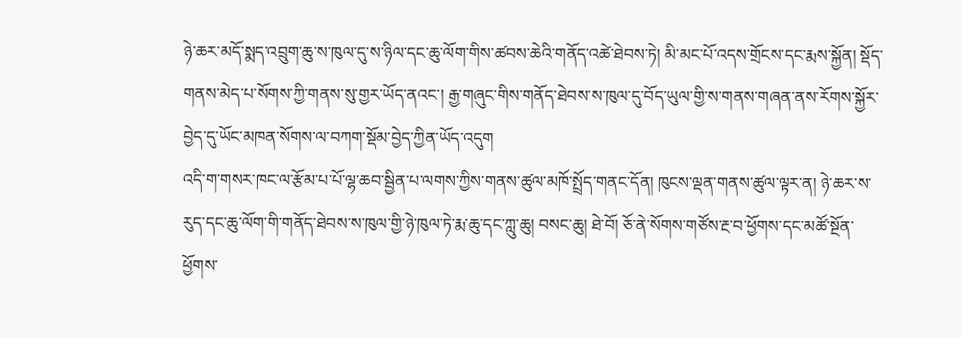ཉེ་ཆར་མདོ་སྨད་འབྲུག་ཆུ་ས་ཁུལ་དུ་ས་ཉིལ་དང་ཆུ་ལོག་གིས་ཚབས་ཆེའི་གནོད་འཚེ་ཐེབས་ཏེ། མི་མང་པོ་འདས་གྲོངས་དང་རྨས་སྐྱོན། སྡོད་གནས་མེད་པ་སོགས་ཀྱི་གནས་སུ་གྱར་ཡོད་ནའང་། རྒྱ་གཞུང་གིས་གནོད་ཐེབས་ས་ཁུལ་དུ་བོད་ཡུལ་གྱི་ས་གནས་གཞན་ནས་རོགས་སྐྱོར་བྱེད་དུ་ཡོང་མཁན་སོགས་ལ་བཀག་སྡོམ་བྱེད་ཀྱིན་ཡོད་འདུག
འདི་ག་གསར་ཁང་ལ་རྩོམ་པ་པོ་ལྷ་ཆབ་སྦྱིན་པ་ལགས་ཀྱིས་གནས་ཚུལ་མཁོ་སྤྲོད་གནང་དོན། ཁུངས་ལྡན་གནས་ཚུལ་ལྟར་ན། ཉེ་ཆར་ས་རུད་དང་ཆུ་ལོག་གི་གནོད་ཐེབས་ས་ཁུལ་གྱི་ཉེ་ཁུལ་ཏེ་རྨ་ཆུ་དང་ཀླུ་ཆུ། བསང་ཆུ། ཐེ་བོ། ཅོ་ནེ་སོགས་གཙོས་རྔ་བ་ཕྱོགས་དང་མཚོ་སྔོན་ཕྱོགས་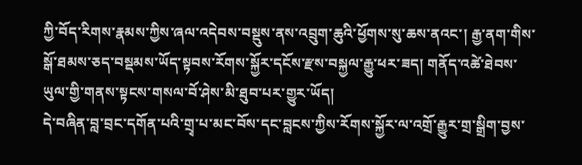ཀྱི་བོད་རིགས་རྣམས་ཀྱིས་ཞལ་འདེབས་བསྡུས་ནས་འབྲུག་ཆུའི་ཕྱོགས་སུ་ཆས་ནའང་། རྒྱ་ནག་གིས་སྒོ་ཐམས་ཅད་བསྡམས་ཡོད་སྟབས་རོགས་སྐྱོར་དངོས་རྫས་བསྐྱལ་རྒྱུ་ཕར་ཟད། གནོད་འཚེ་ཐེབས་ཡུལ་གྱི་གནས་སྟངས་གསལ་བོ་ཤེས་མི་ཐུབ་པར་གྱུར་ཡོད།
དེ་བཞིན་བླ་བྲང་དགོན་པའི་གྲྭ་པ་མང་བོས་དང་བླངས་ཀྱིས་རོགས་སྐྱོར་ལ་འགྲོ་རྒྱུར་གྲ་སྒྲིག་བྱས་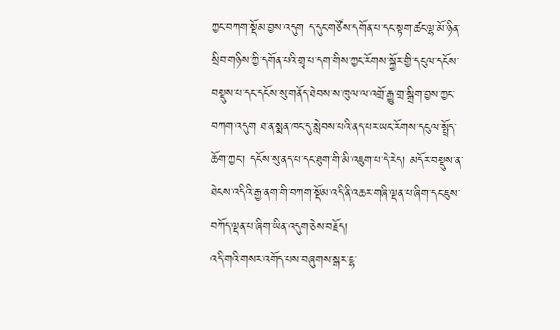ཀྱང་བཀག་སྡོམ་བྱས་འདུག ད་དུང་གཙོས་དགོན་པ་དང་སྟག་ཚང་ལྷ་མོ་ཉིན་སྲིབ་གཉིས་ཀྱི་དགོན་པའི་གྲྭ་པ་དག་གིས་ཀྱང་རོགས་སྐྱོར་གྱི་དངུལ་དངོས་བསྡུས་པ་དང་དངོས་སུ་གནོད་ཐེབས་ས་ཁུལ་ལ་འགྲོ་རྒྱུ་གྲ་སྒྲིག་བྱས་ཀྱང་བཀག་འདུག ཐ་ན་སྨན་ཁང་དུ་སླེབས་པའི་ནད་པར་ཡང་རོགས་དངུལ་སྤྲོད་ཆོག་ཀྱང་། དངོས་སུ་ནད་པ་དང་ཐུག་གི་མི་འཇུག་པ་དེ་རེད། མདོར་བསྡུས་ན་ཐེངས་འདིའི་རྒྱ་ནག་གི་བཀག་སྡོམ་འདི་ནི་འཆར་གཞི་ལྡན་པ་ཞིག་དང་ཇུས་བཀོད་ལྡན་པ་ཞིག་ཡིན་འདུག་ཅེས་བརྗོད།
འདི་གའི་གསར་འགོད་པས་བཞུགས་སྒར་ངྷ་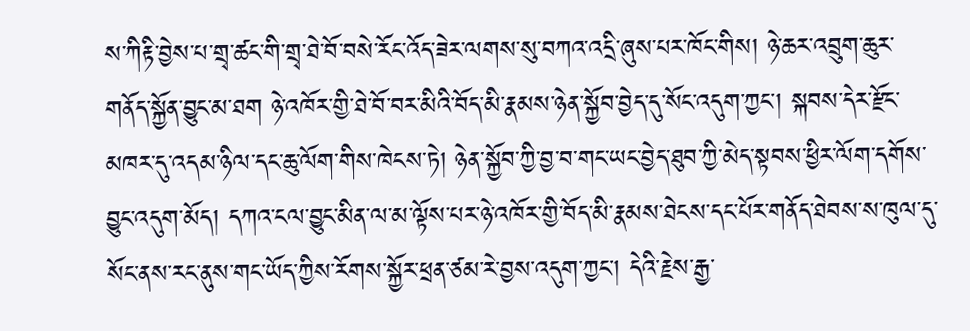ས་ཀིརྟི་བྱེས་པ་གྲྭ་ཚང་གི་གྲྭ་ཐེ་བོ་བསེ་རོང་འོད་ཟེར་ལགས་སུ་བཀའ་འདྲི་ཞུས་པར་ཁོང་གིས། ཉེ་ཆར་འབྲུག་ཆུར་གནོད་སྐྱོན་བྱུང་མ་ཐག ཉེ་འཁོར་གྱི་ཐེ་བོ་བར་མིའི་བོད་མི་རྣམས་ཉེན་སྐྱོབ་བྱེད་དུ་སོང་འདུག་ཀྱང་། སྐབས་དེར་རྫོང་མཁར་དུ་འདམ་ཉིལ་དང་ཆུ་ལོག་གིས་ཁེངས་ཏེ། ཉེན་སྐྱོབ་ཀྱི་བྱ་བ་གང་ཡང་བྱེད་ཐུབ་ཀྱི་མེད་སྟབས་ཕྱིར་ལོག་དགོས་བྱུང་འདུག་མོད། དཀའ་ངལ་བྱུང་མིན་ལ་མ་ལྟོས་པར་ཉེ་འཁོར་གྱི་བོད་མི་རྣམས་ཐེངས་དང་པོར་གནོད་ཐེབས་ས་ཁུལ་དུ་སོང་ནས་རང་ནུས་གང་ཡོད་ཀྱིས་རོགས་སྐྱོར་ཕྲན་ཙམ་རེ་བྱས་འདུག་ཀྱང་། དེའི་རྗེས་རྒྱ་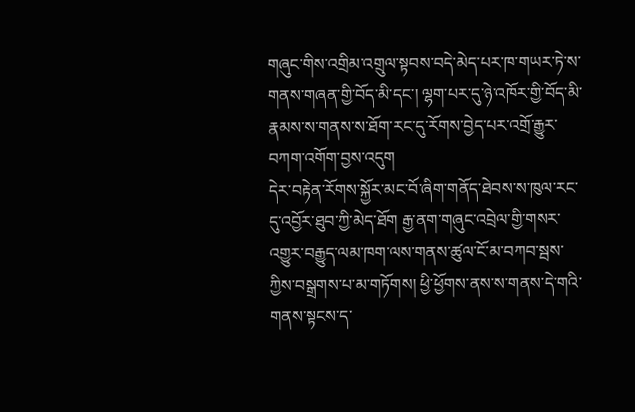གཞུང་གིས་འགྲིམ་འགྲུལ་སྟབས་བདེ་མེད་པར་ཁ་གཡར་ཏེ་ས་གནས་གཞན་གྱི་བོད་མི་དང་། ལྷག་པར་དུ་ཉེ་འཁོར་གྱི་བོད་མི་རྣམས་ས་གནས་ས་ཐོག་རང་དུ་རོགས་བྱེད་པར་འགྲོ་རྒྱུར་བཀག་འགོག་བྱས་འདུག
དེར་བརྟེན་རོགས་སྐྱོར་མང་བོ་ཞིག་གནོད་ཐེབས་ས་ཁུལ་རང་དུ་འབྱོར་ཐུབ་ཀྱི་མེད་ཐོག རྒྱ་ནག་གཞུང་འབྲེལ་གྱི་གསར་འགྱུར་བརྒྱུད་ལམ་ཁག་ལས་གནས་ཚུལ་ངོ་མ་བཀབ་སྦས་ཀྱིས་བསྒྲགས་པ་མ་གཏོགས། ཕྱི་ཕྱོགས་ནས་ས་གནས་དེ་གའི་གནས་སྟངས་ད་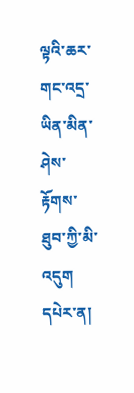ལྟའི་ཆར་གང་འདྲ་ཡིན་མིན་ཤེས་རྟོགས་ཐུབ་ཀྱི་མི་འདུག དཔེར་ན།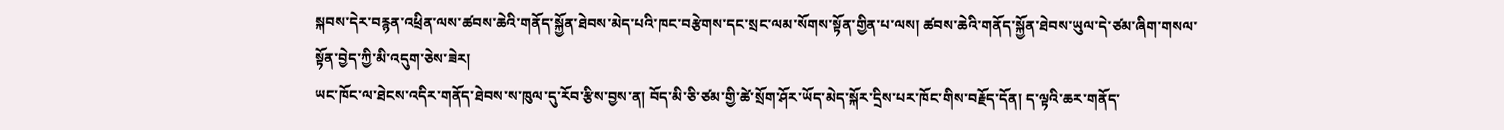སྐབས་དེར་བརྙན་འཕྲིན་ལས་ཚབས་ཆེའི་གནོད་སྐྱོན་ཐེབས་མེད་པའི་ཁང་བརྩེགས་དང་སྲང་ལམ་སོགས་སྟོན་གྱིན་པ་ལས། ཚབས་ཆེའི་གནོད་སྐྱོན་ཐེབས་ཡུལ་དེ་ཙམ་ཞིག་གསལ་སྟོན་བྱེད་ཀྱི་མི་འདུག་ཅེས་ཟེར།
ཡང་ཁོང་ལ་ཐེངས་འདིར་གནོད་ཐེབས་ས་ཁུལ་དུ་རོབ་རྩིས་བྱས་ན། བོད་མི་ཅི་ཙམ་གྱི་ཚེ་སྲོག་ཤོར་ཡོད་མེད་སྐོར་དྲིས་པར་ཁོང་གིས་བརྗོད་དོན། ད་ལྟའི་ཆར་གནོད་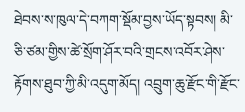ཐེབས་ས་ཁུལ་དེ་བཀག་སྡོམ་བྱས་ཡོད་སྟབས། མི་ཅི་ཙམ་གྱིས་ཚེ་སྲོག་ཤོར་བའི་གྲངས་འབོར་ཤེས་རྟོགས་ཐུབ་ཀྱི་མི་འདུག་མོད། འབྲུག་ཆུ་རྫོང་གི་རྫོང་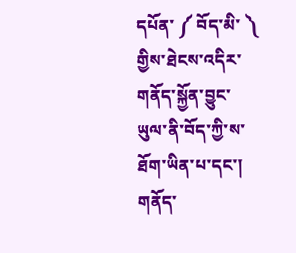དཔོན་ ༼ བོད་མི་ ༽ གྱིས་ཐེངས་འདིར་གནོད་སྐྱོན་བྱུང་ཡུལ་ནི་བོད་ཀྱི་ས་ཐོག་ཡིན་པ་དང་། གནོད་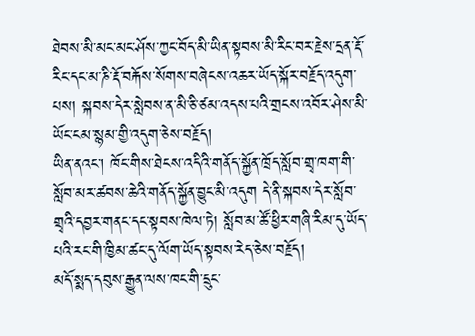ཐེབས་མི་མང་མང་ཤོས་ཀྱང་བོད་མི་ཡིན་སྟབས་མི་རིང་བར་རྗེས་དྲན་རྡོ་རིང་དང་མ་ཎི་རྡོ་བརྐོས་སོགས་བཞེངས་འཆར་ཡོད་སྐོར་བརྗོད་འདུག་པས། སྐབས་དེར་སླེབས་ན་མི་ཅི་ཙམ་འདས་པའི་གྲངས་འབོར་ཤེས་མི་ཡོང་ངམ་སྙམ་གྱི་འདུག་ཅེས་བརྗོད།
ཡིན་ནའང་། ཁོང་གིས་ཐེངས་འདིའི་གནོད་སྐྱོན་ཁྲོད་སློབ་གྲྭ་ཁག་གི་སློབ་མར་ཚབས་ཆེའི་གནོད་སྐྱོན་བྱུང་མི་འདུག དེ་ནི་སྐབས་དེར་སློབ་གྲྭའི་དབྱར་གནང་དང་སྟབས་ཁེལ་ཏེ། སློབ་མ་ཚོ་ཕྱིར་གཞི་རིམ་དུ་ཡོད་པའི་རང་གི་ཁྱིམ་ཚང་དུ་ལོག་ཡོད་སྟབས་རེད་ཅེས་བརྗོད།
མདོ་སྨད་དབུས་རྒྱུན་ལས་ཁང་གི་དྲུང་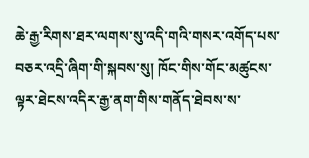ཆེ་རྒྱ་རིགས་ཐར་ལགས་སུ་འདི་གའི་གསར་འགོད་པས་བཅར་འདྲི་ཞིག་གི་སྐབས་སུ། ཁོང་གིས་གོང་མཚུངས་ལྟར་ཐེངས་འདིར་རྒྱ་ནག་གིས་གནོད་ཐེབས་ས་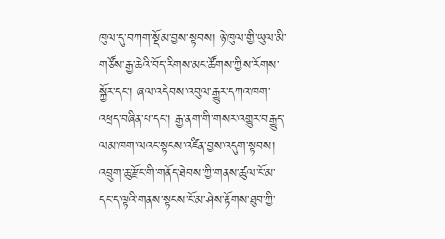ཁུལ་དུ་བཀག་སྡོམ་བྱས་སྟབས། ཉེ་ཁུལ་གྱི་ཡུལ་མི་གཙོས་རྒྱ་ཆེའི་བོད་རིགས་མང་ཚོགས་ཀྱིས་རོགས་སྐྱོར་དང་། ཞལ་འདེབས་འབུལ་རྒྱུར་དཀའ་ཁག་འཕྲད་བཞིན་པ་དང་། རྒྱ་ནག་གི་གསར་འགྱུར་བརྒྱུད་ལམ་ཁག་ལའང་སྟངས་འཛིན་བྱས་འདུག་སྟབས། འབྲུག་ཆུ་རྫོང་གི་གནོད་ཐེབས་ཀྱི་གནས་ཚུལ་ངོ་མ་དང་ད་ལྟའི་གནས་སྟངས་ངོ་མ་ཤེས་རྟོགས་ཐུབ་ཀྱི་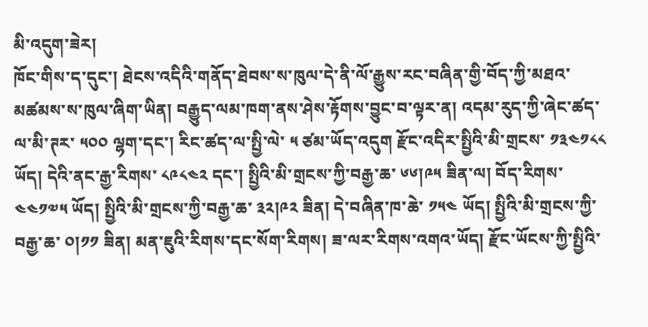མི་འདུག་ཟེར།
ཁོང་གིས་ད་དུང་། ཐེངས་འདིའི་གནོད་ཐེབས་ས་ཁུལ་དེ་ནི་ལོ་རྒྱུས་རང་བཞིན་གྱི་བོད་ཀྱི་མཐའ་མཚམས་ས་ཁུལ་ཞིག་ཡིན། བརྒྱུད་ལམ་ཁག་ནས་ཤེས་རྟོགས་བྱུང་བ་ལྟར་ན། འདམ་རུད་ཀྱི་ཞེང་ཚད་ལ་མི་ཊར་ ༥༠༠ ལྷག་དང་། རིང་ཚད་ལ་སྤྱི་ལེ་ ༥ ཙམ་ཡོད་འདུག རྫོང་འདིར་སྤྱིའི་མི་གྲངས་ ༡༣༤༡༨༨ ཡོད། དེའི་ནང་རྒྱ་རིགས་ ༨༩༨༤༢ དང་། སྤྱིའི་མི་གྲངས་ཀྱི་བརྒྱ་ཆ་ ༦༦།༩༥ ཟིན་ལ། བོད་རིགས་ ༤༤༡༧༥ ཡོད། སྤྱིའི་མི་གྲངས་ཀྱི་བརྒྱ་ཆ་ ༣༢།༩༢ ཟིན། དེ་བཞིན་ཁ་ཆེ་ ༡༥༤ ཡོད། སྤྱིའི་མི་གྲངས་ཀྱི་བརྒྱ་ཆ་ ༠།༡༡ ཟིན། མན་ཇུའི་རིགས་དང་སོག་རིགས། ཟ་ལར་རིགས་འགའ་ཡོད། རྫོང་ཡོངས་ཀྱི་སྤྱིའི་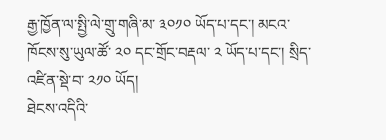རྒྱ་ཁྱོན་ལ་སྤྱི་ལེ་གྲུ་གཞི་མ་ ༣༠༡༠ ཡོད་པ་དང་། མངའ་ཁོངས་སུ་ཡུལ་ཚོ་ ༢༠ དང་གྲོང་བརྡལ་ ༢ ཡོད་པ་དང་། སྲིད་འཛིན་སྡེ་བ་ ༢༡༠ ཡོད།
ཐེངས་འདིའི་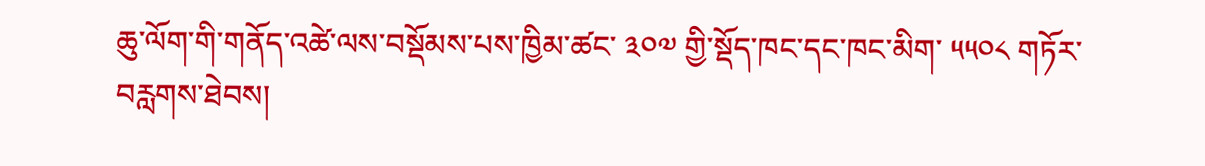ཆུ་ལོག་གི་གནོད་འཚེ་ལས་བསྡོམས་པས་ཁྱིམ་ཚང་ ༣༠༧ གྱི་སྡོད་ཁང་དང་ཁང་མིག་ ༥༥༠༨ གཏོར་བརླགས་ཐེབས།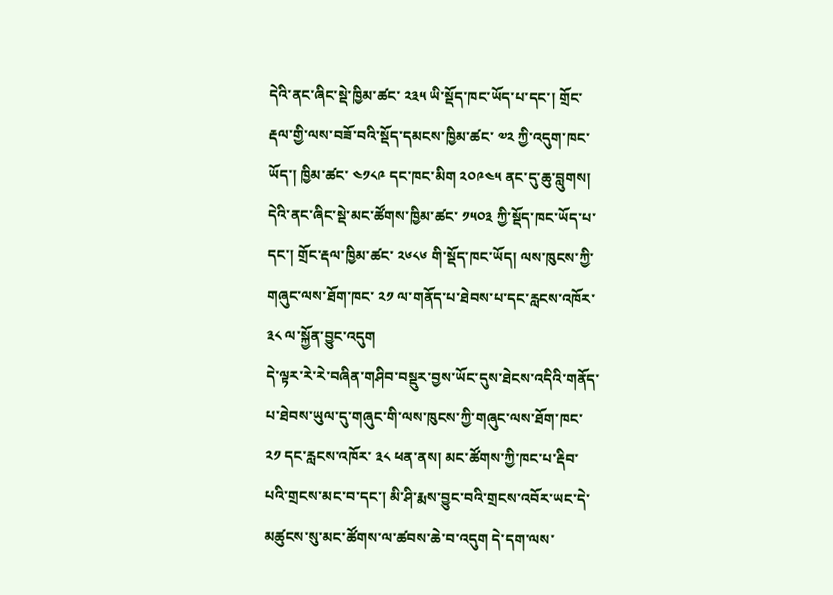དེའི་ནང་ཞིང་སྡེ་ཁྱིམ་ཚང་ ༢༣༥ ཡི་སྡོད་ཁང་ཡོད་པ་དང་། གྲོང་རྡལ་གྱི་ལས་བཟོ་བའི་སྡོད་དམངས་ཁྱིམ་ཚང་ ༧༢ ཀྱི་འདུག་ཁང་ཡོད་། ཁྱིམ་ཚང་ ༤༡༨༩ དང་ཁང་མིག ༢༠༩༤༥ ནང་དུ་ཆུ་བླུགས། དེའི་ནང་ཞིང་སྡེ་མང་ཚོགས་ཁྱིམ་ཚང་ ༡༥༠༣ ཀྱི་སྡོད་ཁང་ཡོད་པ་དང་། གྲོང་རྡལ་ཁྱིམ་ཚང་ ༢༦༨༦ གི་སྡོད་ཁང་ཡོད། ལས་ཁུངས་ཀྱི་གཞུང་ལས་ཐོག་ཁང་ ༢༡ ལ་གནོད་པ་ཐེབས་པ་དང་རླངས་འཁོར་ ༣༨ ལ་སྐྱོན་བྱུང་འདུག
དེ་ལྟར་རེ་རེ་བཞིན་གཤིབ་བསྡུར་བྱས་ཡོང་དུས་ཐེངས་འདིའི་གནོད་པ་ཐེབས་ཡུལ་དུ་གཞུང་གི་ལས་ཁུངས་ཀྱི་གཞུང་ལས་ཐོག་ཁང་ ༢༡ དང་རླངས་འཁོར་ ༣༨ ཕན་ནས། མང་ཚོགས་ཀྱི་ཁང་པ་རྡིབ་པའི་གྲངས་མང་བ་དང་། མི་ཤི་རྨས་བྱུང་བའི་གྲངས་འབོར་ཡང་དེ་མཚུངས་སུ་མང་ཚོགས་ལ་ཚབས་ཆེ་བ་འདུག དེ་དག་ལས་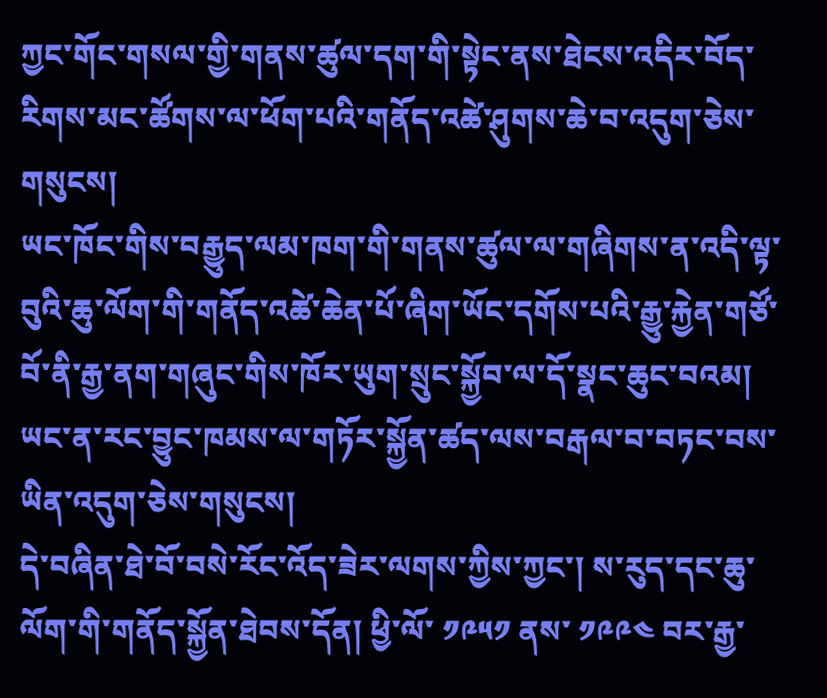ཀྱང་གོང་གསལ་གྱི་གནས་ཚུལ་དག་གི་སྟེང་ནས་ཐེངས་འདིར་བོད་རིགས་མང་ཚོགས་ལ་ཕོག་པའི་གནོད་འཚེ་ཤུགས་ཆེ་བ་འདུག་ཅེས་གསུངས།
ཡང་ཁོང་གིས་བརྒྱུད་ལམ་ཁག་གི་གནས་ཚུལ་ལ་གཞིགས་ན་འདི་ལྟ་བུའི་ཆུ་ལོག་གི་གནོད་འཚེ་ཆེན་པོ་ཞིག་ཡོང་དགོས་པའི་རྒྱུ་རྐྱེན་གཙོ་བོ་ནི་རྒྱ་ནག་གཞུང་གིས་ཁོར་ཡུག་སྲུང་སྐྱོབ་ལ་དོ་སྣང་ཆུང་བའམ། ཡང་ན་རང་བྱུང་ཁམས་ལ་གཏོར་སྐྱོན་ཚད་ལས་བརྒལ་བ་བཏང་བས་ཡིན་འདུག་ཅེས་གསུངས།
དེ་བཞིན་ཐེ་བོ་བསེ་རོང་འོད་ཟེར་ལགས་ཀྱིས་ཀྱང་། ས་རུད་དང་ཆུ་ལོག་གི་གནོད་སྐྱོན་ཐེབས་དོན། ཕྱི་ལོ་ ༡༩༥༡ ནས་ ༡༩༩༤ བར་རྒྱ་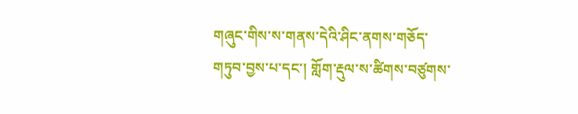གཞུང་གིས་ས་གནས་དེའི་ཤིང་ནགས་གཅོད་གཏུབ་བྱས་པ་དང་། གློག་རྡུལ་ས་ཚིགས་བཙུགས་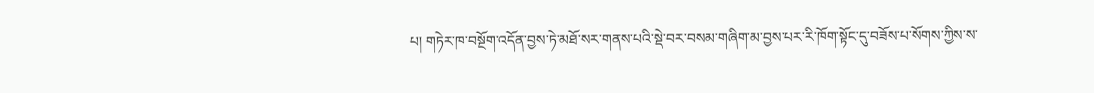པ། གཏེར་ཁ་བསྔོག་འདོན་བྱས་ཏེ་མཐོ་སར་གནས་པའི་སྡེ་བར་བསམ་གཞིག་མ་བྱས་པར་རི་ཁོག་སྟོང་དུ་བཟོས་པ་སོགས་ཀྱིས་ས་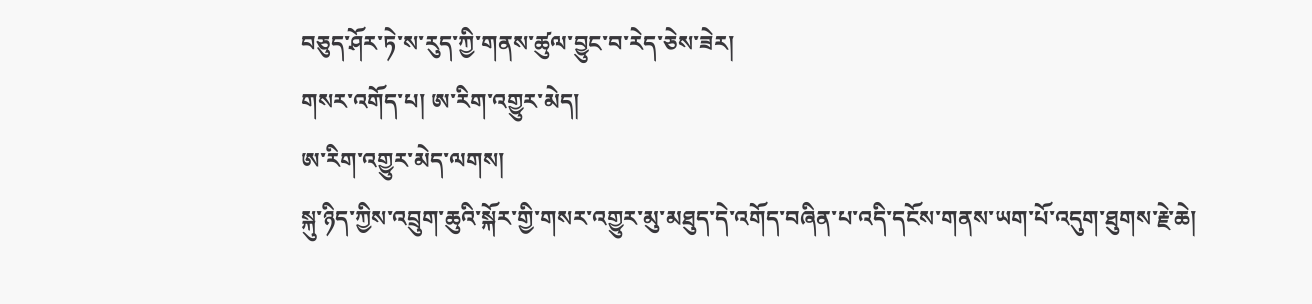བཅུད་ཤོར་ཏེ་ས་རུད་ཀྱི་གནས་ཚུལ་བྱུང་བ་རེད་ཅེས་ཟེར།
གསར་འགོད་པ། ཨ་རིག་འགྱུར་མེད།
ཨ་རིག་འགྱུར་མེད་ལགས།
སྐུ་ཉིད་ཀྱིས་འབྲུག་ཆུའི་སྐོར་གྱི་གསར་འགྱུར་མུ་མཐུད་དེ་འགོད་བཞིན་པ་འདི་དངོས་གནས་ཡག་པོ་འདུག་ཐུགས་རྗེ་ཆེ།